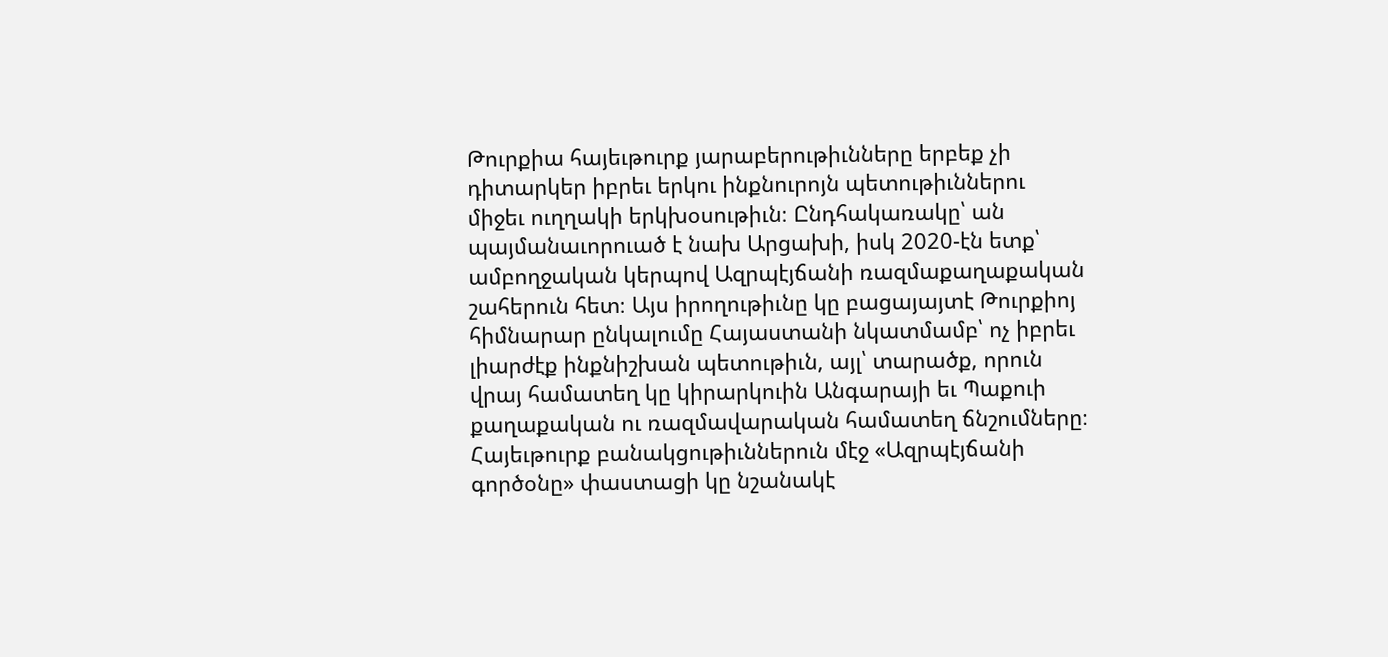Թուրքիա հայեւթուրք յարաբերութիւնները երբեք չի դիտարկեր իբրեւ երկու ինքնուրոյն պետութիւններու միջեւ ուղղակի երկխօսութիւն։ Ընդհակառակը՝ ան պայմանաւորուած է նախ Արցախի, իսկ 2020-էն ետք՝ ամբողջական կերպով Ազրպէյճանի ռազմաքաղաքական շահերուն հետ։ Այս իրողութիւնը կը բացայայտէ Թուրքիոյ հիմնարար ընկալումը Հայաստանի նկատմամբ՝ ոչ իբրեւ լիարժէք ինքնիշխան պետութիւն, այլ՝ տարածք, որուն վրայ համատեղ կը կիրարկուին Անգարայի եւ Պաքուի քաղաքական ու ռազմավարական համատեղ ճնշումները։
Հայեւթուրք բանակցութիւններուն մէջ «Ազրպէյճանի գործօնը» փաստացի կը նշանակէ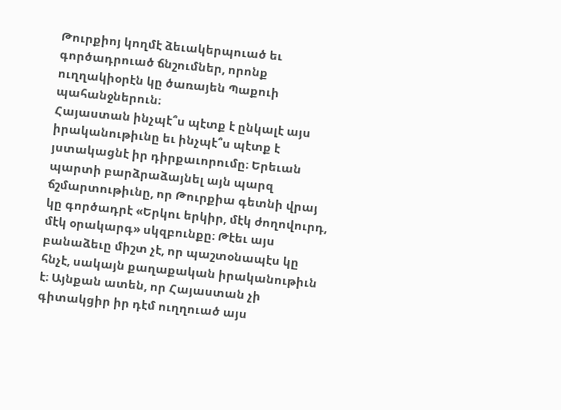Թուրքիոյ կողմէ ձեւակերպուած եւ գործադրուած ճնշումներ, որոնք ուղղակիօրէն կը ծառայեն Պաքուի պահանջներուն։
Հայաստան ինչպէ՞ս պէտք է ընկալէ այս իրականութիւնը եւ ինչպէ՞ս պէտք է յստակացնէ իր դիրքաւորումը։ Երեւան պարտի բարձրաձայնել այն պարզ ճշմարտութիւնը, որ Թուրքիա գետնի վրայ կը գործադրէ «Երկու երկիր, մէկ ժողովուրդ, մէկ օրակարգ» սկզբունքը։ Թէեւ այս բանաձեւը միշտ չէ, որ պաշտօնապէս կը հնչէ, սակայն քաղաքական իրականութիւն է։ Այնքան ատեն, որ Հայաստան չի գիտակցիր իր դէմ ուղղուած այս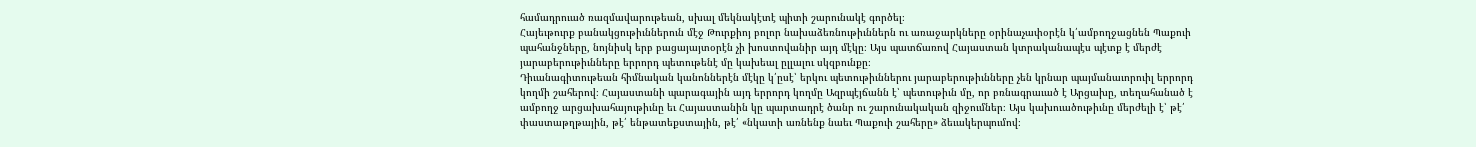համադրուած ռազմավարութեան, սխալ մեկնակէտէ պիտի շարունակէ գործել։
Հայեւթուրք բանակցութիւններուն մէջ Թուրքիոյ բոլոր նախաձեռնութիւններն ու առաջարկները օրինաչափօրէն կ՛ամբողջացնեն Պաքուի պահանջները, նոյնիսկ երբ բացայայտօրէն չի խոստովանիր այդ մէկը։ Այս պատճառով Հայաստան կտրականապէս պէտք է մերժէ յարաբերութիւնները երրորդ պետութենէ մը կախեալ ըլլալու սկզբունքը։
Դիւանագիտութեան հիմնական կանոններէն մէկը կ՛ըսէ՝ երկու պետութիւններու յարաբերութիւնները չեն կրնար պայմանաւորուիլ երրորդ կողմի շահերով։ Հայաստանի պարագային այդ երրորդ կողմը Ազրպէյճանն է՝ պետութիւն մը, որ բռնագրաւած է Արցախը, տեղահանած է ամբողջ արցախահայութիւնը եւ Հայաստանին կը պարտադրէ ծանր ու շարունակական զիջումներ։ Այս կախուածութիւնը մերժելի է՝ թէ՛ փաստաթղթային, թէ՛ ենթատեքստային, թէ՛ «նկատի առնենք նաեւ Պաքուի շահերը» ձեւակերպումով։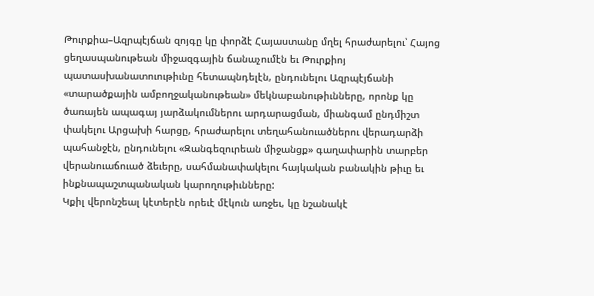Թուրքիա–Ազրպէյճան զոյգը կը փորձէ Հայաստանը մղել հրաժարելու՝ Հայոց ցեղասպանութեան միջազգային ճանաչումէն եւ Թուրքիոյ պատասխանատուութիւնը հետապնդելէն, ընդունելու Ազրպէյճանի «տարածքային ամբողջականութեան» մեկնաբանութիւնները, որոնք կը ծառայեն ապագայ յարձակումներու արդարացման, միանգամ ընդմիշտ փակելու Արցախի հարցը, հրաժարելու տեղահանուածներու վերադարձի պահանջէն, ընդունելու «Զանգեզուրեան միջանցք» գաղափարին տարբեր վերանուաճուած ձեւերը, սահմանափակելու հայկական բանակին թիւը եւ ինքնապաշտպանական կարողութիւնները:
Կքիլ վերոնշեալ կէտերէն որեւէ մէկուն առջեւ, կը նշանակէ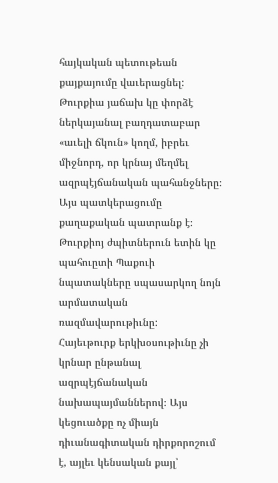հայկական պետութեան քայքայումը վաւերացնել:
Թուրքիա յաճախ կը փորձէ ներկայանալ բաղդատաբար «աւելի ճկուն» կողմ, իբրեւ միջնորդ, որ կրնայ մեղմել ազրպէյճանական պահանջները։ Այս պատկերացումը քաղաքական պատրանք է։ Թուրքիոյ ժպիտներուն ետին կը պահուըտի Պաքուի նպատակները սպասարկող նոյն արմատական ռազմավարութիւնը:
Հայեւթուրք երկխօսութիւնը չի կրնար ընթանալ ազրպէյճանական նախապայմաններով։ Այս կեցուածքը ոչ միայն դիւանագիտական դիրքորոշում է, այլեւ կենսական քայլ՝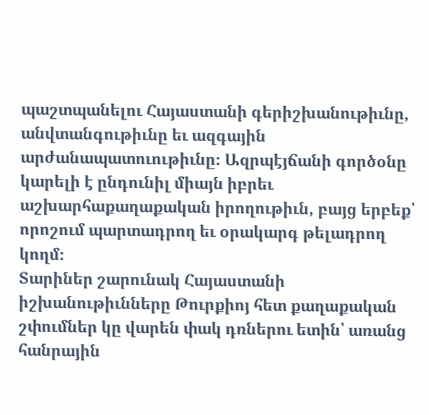պաշտպանելու Հայաստանի գերիշխանութիւնը, անվտանգութիւնը եւ ազգային արժանապատուութիւնը։ Ազրպէյճանի գործօնը կարելի է ընդունիլ միայն իբրեւ աշխարհաքաղաքական իրողութիւն, բայց երբեք՝ որոշում պարտադրող եւ օրակարգ թելադրող կողմ։
Տարիներ շարունակ Հայաստանի իշխանութիւնները Թուրքիոյ հետ քաղաքական շփումներ կը վարեն փակ դռներու ետին՝ առանց հանրային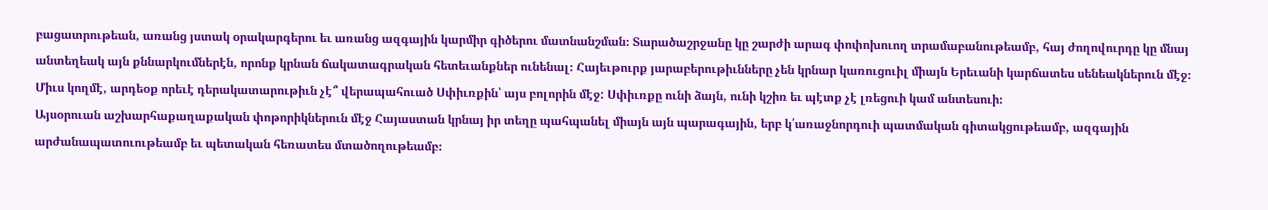բացատրութեան, առանց յստակ օրակարգերու եւ առանց ազգային կարմիր գիծերու մատնանշման։ Տարածաշրջանը կը շարժի արագ փոփոխուող տրամաբանութեամբ, հայ ժողովուրդը կը մնայ անտեղեակ այն քննարկումներէն, որոնք կրնան ճակատագրական հետեւանքներ ունենալ։ Հայեւթուրք յարաբերութիւնները չեն կրնար կառուցուիլ միայն Երեւանի կարճատես սենեակներուն մէջ։ Միւս կողմէ, արդեօք որեւէ դերակատարութիւն չէ՞ վերապահուած Սփիւռքին՝ այս բոլորին մէջ: Սփիւռքը ունի ձայն, ունի կշիռ եւ պէտք չէ լռեցուի կամ անտեսուի։
Այսօրուան աշխարհաքաղաքական փոթորիկներուն մէջ Հայաստան կրնայ իր տեղը պահպանել միայն այն պարագային, երբ կ՛առաջնորդուի պատմական գիտակցութեամբ, ազգային արժանապատուութեամբ եւ պետական հեռատես մտածողութեամբ։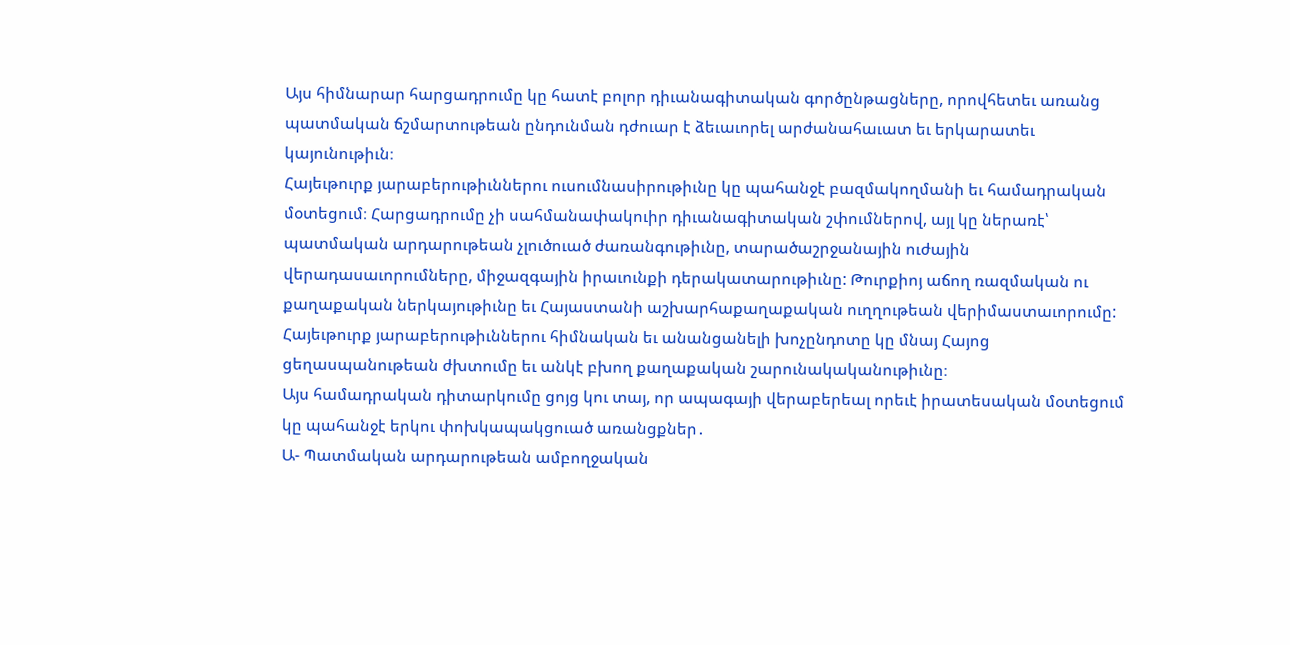Այս հիմնարար հարցադրումը կը հատէ բոլոր դիւանագիտական գործընթացները, որովհետեւ առանց պատմական ճշմարտութեան ընդունման դժուար է ձեւաւորել արժանահաւատ եւ երկարատեւ կայունութիւն։
Հայեւթուրք յարաբերութիւններու ուսումնասիրութիւնը կը պահանջէ բազմակողմանի եւ համադրական մօտեցում։ Հարցադրումը չի սահմանափակուիր դիւանագիտական շփումներով, այլ կը ներառէ՝ պատմական արդարութեան չլուծուած ժառանգութիւնը, տարածաշրջանային ուժային վերադասաւորումները, միջազգային իրաւունքի դերակատարութիւնը: Թուրքիոյ աճող ռազմական ու քաղաքական ներկայութիւնը եւ Հայաստանի աշխարհաքաղաքական ուղղութեան վերիմաստաւորումը:
Հայեւթուրք յարաբերութիւններու հիմնական եւ անանցանելի խոչընդոտը կը մնայ Հայոց ցեղասպանութեան ժխտումը եւ անկէ բխող քաղաքական շարունակականութիւնը։
Այս համադրական դիտարկումը ցոյց կու տայ, որ ապագայի վերաբերեալ որեւէ իրատեսական մօտեցում կը պահանջէ երկու փոխկապակցուած առանցքներ․
Ա- Պատմական արդարութեան ամբողջական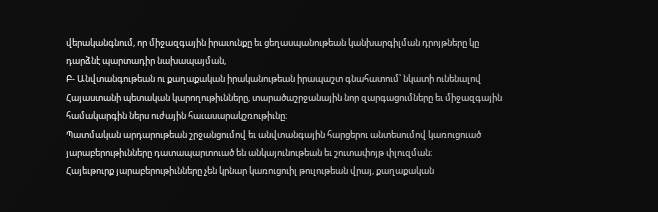վերականգնում, որ միջազգային իրաւունքը եւ ցեղասպանութեան կանխարգիլման դրոյթները կը դարձնէ պարտադիր նախապայման,
Բ- Անվտանգութեան ու քաղաքական իրականութեան իրապաշտ գնահատում՝ նկատի ունենալով Հայաստանի պետական կարողութիւնները, տարածաշրջանային նոր զարգացումները եւ միջազգային համակարգին ներս ուժային հաւասարակշռութիւնը։
Պատմական արդարութեան շրջանցումով եւ անվտանգային հարցերու անտեսումով կառուցուած յարաբերութիւնները դատապարտուած են անկայունութեան եւ շուտափոյթ փլուզման։
Հայեւթուրք յարաբերութիւնները չեն կրնար կառուցուիլ թուլութեան վրայ, քաղաքական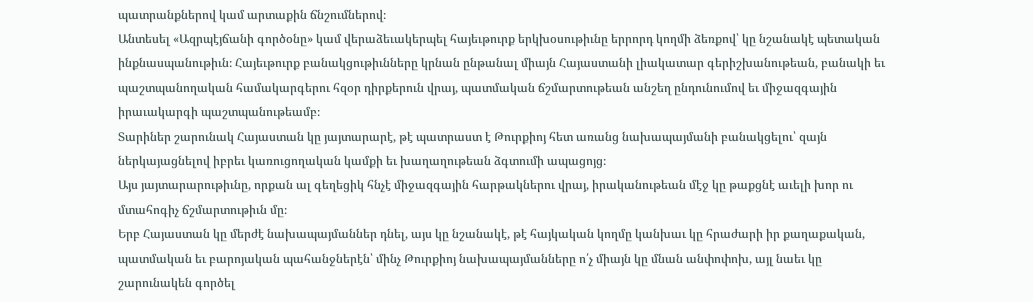պատրանքներով կամ արտաքին ճնշումներով։
Անտեսել «Ազրպէյճանի գործօնը» կամ վերաձեւակերպել հայեւթուրք երկխօսութիւնը երրորդ կողմի ձեռքով՝ կը նշանակէ պետական ինքնասպանութիւն։ Հայեւթուրք բանակցութիւնները կրնան ընթանալ միայն Հայաստանի լիակատար գերիշխանութեան, բանակի եւ պաշտպանողական համակարգերու հզօր դիրքերուն վրայ, պատմական ճշմարտութեան անշեղ ընդունումով եւ միջազգային իրաւակարգի պաշտպանութեամբ։
Տարիներ շարունակ Հայաստան կը յայտարարէ, թէ պատրաստ է Թուրքիոյ հետ առանց նախապայմանի բանակցելու՝ զայն ներկայացնելով իբրեւ կառուցողական կամքի եւ խաղաղութեան ձգտումի ապացոյց։
Այս յայտարարութիւնը, որքան ալ գեղեցիկ հնչէ միջազգային հարթակներու վրայ, իրականութեան մէջ կը թաքցնէ աւելի խոր ու մտահոգիչ ճշմարտութիւն մը։
Երբ Հայաստան կը մերժէ նախապայմաններ դնել, այս կը նշանակէ, թէ հայկական կողմը կանխաւ կը հրաժարի իր քաղաքական, պատմական եւ բարոյական պահանջներէն՝ մինչ Թուրքիոյ նախապայմանները ո՛չ միայն կը մնան անփոփոխ, այլ նաեւ կը շարունակեն գործել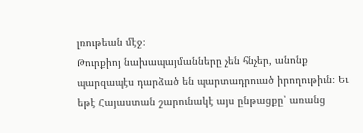լռութեան մէջ։
Թուրքիոյ նախապայմանները չեն հնչեր, անոնք պարզապէս դարձած են պարտադրուած իրողութիւն։ Եւ եթէ Հայաստան շարունակէ այս ընթացքը՝ առանց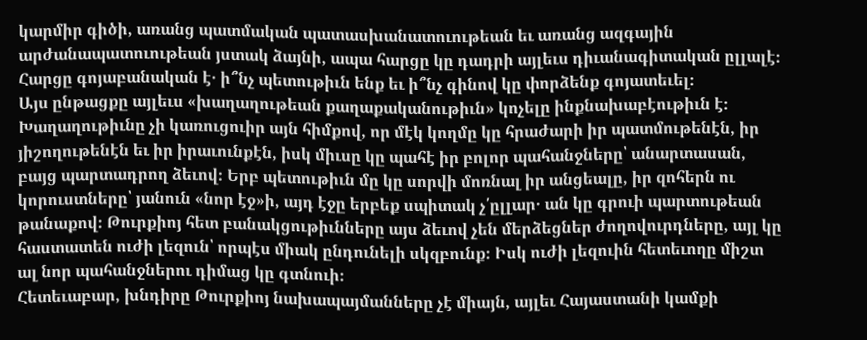կարմիր գիծի, առանց պատմական պատասխանատուութեան եւ առանց ազգային արժանապատուութեան յստակ ձայնի, ապա հարցը կը դադրի այլեւս դիւանագիտական ըլլալէ։ Հարցը գոյաբանական է․ ի՞նչ պետութիւն ենք եւ ի՞նչ գինով կը փորձենք գոյատեւել։
Այս ընթացքը այլեւս «խաղաղութեան քաղաքականութիւն» կոչելը ինքնախաբէութիւն է։ Խաղաղութիւնը չի կառուցուիր այն հիմքով, որ մէկ կողմը կը հրաժարի իր պատմութենէն, իր յիշողութենէն եւ իր իրաւունքէն, իսկ միւսը կը պահէ իր բոլոր պահանջները՝ անարտասան, բայց պարտադրող ձեւով։ Երբ պետութիւն մը կը սորվի մոռնալ իր անցեալը, իր զոհերն ու կորուստները՝ յանուն «նոր էջ»ի, այդ էջը երբեք սպիտակ չ՛ըլլար․ ան կը գրուի պարտութեան թանաքով։ Թուրքիոյ հետ բանակցութիւնները այս ձեւով չեն մերձեցներ ժողովուրդները, այլ կը հաստատեն ուժի լեզուն՝ որպէս միակ ընդունելի սկզբունք։ Իսկ ուժի լեզուին հետեւողը միշտ ալ նոր պահանջներու դիմաց կը գտնուի։
Հետեւաբար, խնդիրը Թուրքիոյ նախապայմանները չէ միայն, այլեւ Հայաստանի կամքի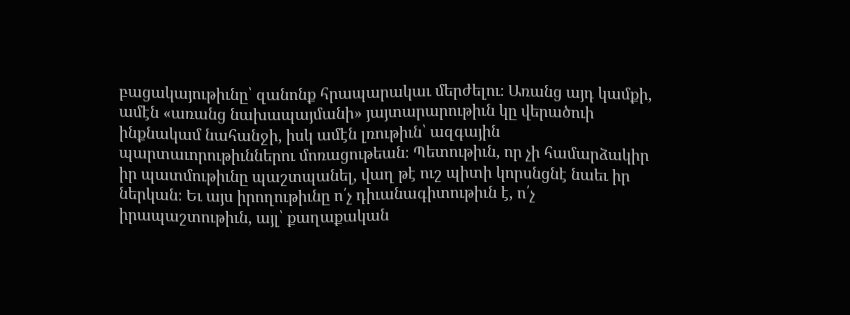բացակայութիւնը՝ զանոնք հրապարակաւ մերժելու։ Առանց այդ կամքի, ամէն «առանց նախապայմանի» յայտարարութիւն կը վերածուի ինքնակամ նահանջի, իսկ ամէն լռութիւն՝ ազգային պարտաւորութիւններու մոռացութեան։ Պետութիւն, որ չի համարձակիր իր պատմութիւնը պաշտպանել, վաղ թէ ուշ պիտի կորսնցնէ նաեւ իր ներկան։ Եւ այս իրողութիւնը ո՛չ դիւանագիտութիւն է, ո՛չ իրապաշտութիւն, այլ՝ քաղաքական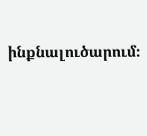ինքնալուծարում։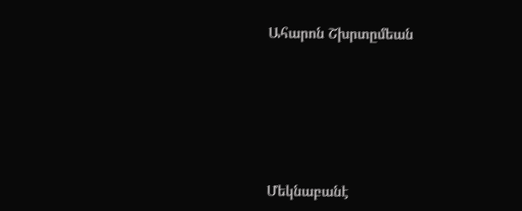Ահարոն Շխրտըմեան







Մեկնաբանէ